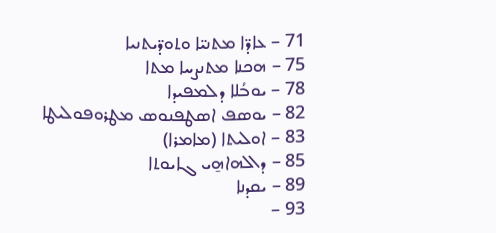71 – ܥܐܕ̈ܐ ܡܬܢܝ̈ܐ ܘܬܘܕ̈ܝܬܢܝܐ
75 – ܗܟܢܐ ܡܬܢܨܚܐ ܡܬܐ
78 – ܝܘܒܳܠܐ ܕܠܡܦܝܕܐ
82 – ܝܘܣܦ ܐܣܛܦܢܘܣ ܡܛܪܘܦܘܠܝܛܐ
83 – ܐܘܠܝܬܐ (ܡܐܡܪܐ)
85 – ܕܐܠܗܐܗ̱ܝ ܓܐܝܘܬܐ
89 – ܝܩܕܢܐ
93 –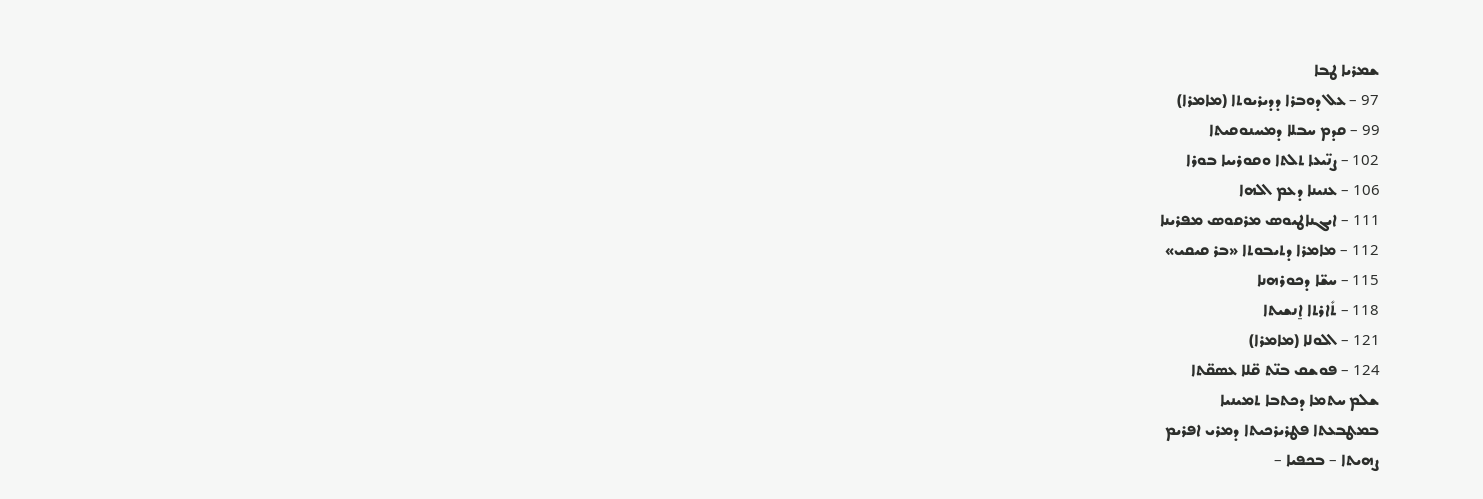ܫܡܪܝܐ ܛܒܐ
97 – ܥܠ ܕܘܒܪܐ ܕܕܝܪܝܘܬܐ (ܡܐܡܪܐ)
99 – ܩܕܡ ܚܒܠܐ ܕܡܚܢܘܩܝܬܐ
102 – ܨܢ̈ܝܥܐ ܬܠܬܐ ܘܩܘܪܝܝܐ ܒܘܪܐ
106 – ܥܢܝܢܐ ܕܥܡ ܐܠܗܐ
111 – ܐܝܓܢܐܛܝܘܣ ܡܪܩܘܣ ܡܦܪܝܢܐ
112 – ܡܐܡܪܐ ܕܬܝܒܘܬܐ «ܒܪ ܩܝܩܝ»
115 – ܚܫ̈ܐ ܕܟܘܪܗܢܐ
118 – ܬܺܐܪܬܐ ܐ̱ܢܫܝܬܐ
121 – ܐܠܘܠܐ (ܡܐܡܪܐ)
124 – ܦܘܫܩ ܒܢ̈ܬ ܩ̈ܠܐ ܥܣܩ̈ܬܐ
ܫܠܡ ܚܬܡܐ ܕܟܬܒܐ ܬܡܝܢܝܐ
ܒܡܛܒܥܬܐ ܦܛܪܝܪܟܝܬܐ ܕܡܪܝ ܐܦܪܝܡ
ܨܗܝܬܐ – ܒܟܦܝܐ –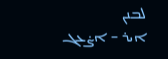ܠܒܢܢ
ܐܝܪ – ܐܨ̇ܥܓ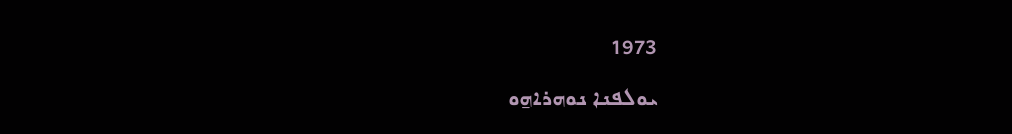1973
ܝܘܠܦܢܐ ܢܘܗܪܐܗ̱ܘ